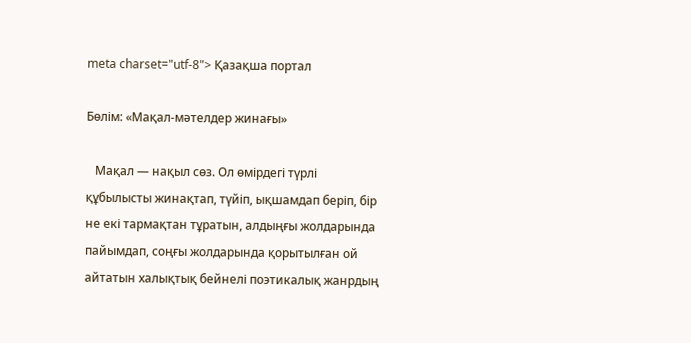meta charset="utf-8"> Қазақша портал

Бөлім: «Мақал-мәтелдер жинағы»

   Мақал — нақыл сөз. Ол өмірдегі түрлі құбылысты жинақтап, түйіп, ықшамдап беріп, бір не екі тармақтан тұратын, алдыңғы жолдарында пайымдап, соңғы жолдарында қорытылған ой айтатын халықтық бейнелі поэтикалық жанрдың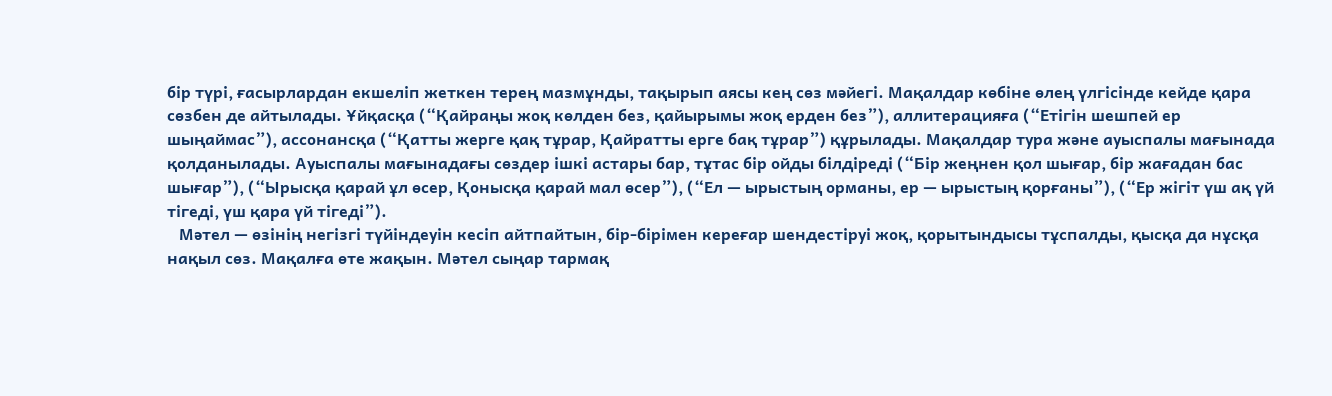бір түрі, ғасырлардан екшеліп жеткен терең мазмұнды, тақырып аясы кең сөз мәйегі. Мақалдар көбіне өлең үлгісінде кейде қара сөзбен де айтылады. Ұйқасқа (“Қайраңы жоқ көлден без, қайырымы жоқ ерден без”), аллитерацияға (“Етігін шешпей ер шыңаймас”), ассонансқа (“Қатты жерге қақ тұрар, Қайратты ерге бақ тұрар”) құрылады. Мақалдар тура және ауыспалы мағынада қолданылады. Ауыспалы мағынадағы сөздер ішкі астары бар, тұтас бір ойды білдіреді (“Бір жеңнен қол шығар, бір жағадан бас шығар”), (“Ырысқа қарай ұл өсер, Қонысқа қарай мал өсер”), (“Ел — ырыстың орманы, ер — ырыстың қорғаны”), (“Ер жігіт үш ақ үй тігеді, үш қара үй тігеді”).
   Мәтел — өзінің негізгі түйіндеуін кесіп айтпайтын, бір-бірімен кереғар шендестіруі жоқ, қорытындысы тұспалды, қысқа да нұсқа нақыл сөз. Мақалға өте жақын. Мәтел сыңар тармақ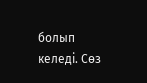болып келеді. Сөз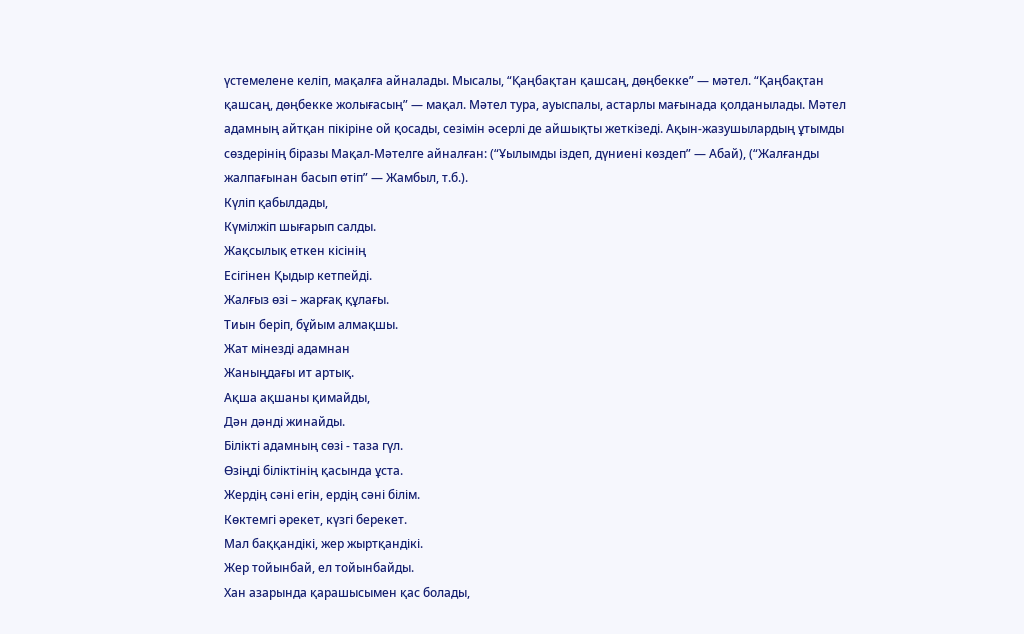үстемелене келіп, мақалға айналады. Мысалы, “Қаңбақтан қашсаң, дөңбекке” — мәтел. “Қаңбақтан қашсаң, дөңбекке жолығасың” — мақал. Мәтел тура, ауыспалы, астарлы мағынада қолданылады. Мәтел адамның айтқан пікіріне ой қосады, сезімін әсерлі де айшықты жеткізеді. Ақын-жазушылардың ұтымды сөздерінің біразы Мақал-Мәтелге айналған: (“Ұылымды іздеп, дүниені көздеп” — Абай), (“Жалғанды жалпағынан басып өтіп” — Жамбыл, т.б.).
Күліп қабылдады,
Күмілжіп шығарып салды.
Жақсылық еткен кісінің
Есігінен Қыдыр кетпейді.
Жалғыз өзі – жарғақ құлағы.
Тиын беріп, бұйым алмақшы.
Жат мінезді адамнан
Жаныңдағы ит артық.
Ақша ақшаны қимайды,
Дән дәнді жинайды.
Білікті адамның сөзі - таза гүл.
Өзіңді біліктінің қасында ұста.
Жердің сәні егін, ердің сәні білім.
Көктемгі әрекет, күзгі берекет.
Мал баққандікі, жер жыртқандікі.
Жер тойынбай, ел тойынбайды.
Хан азарында қарашысымен қас болады,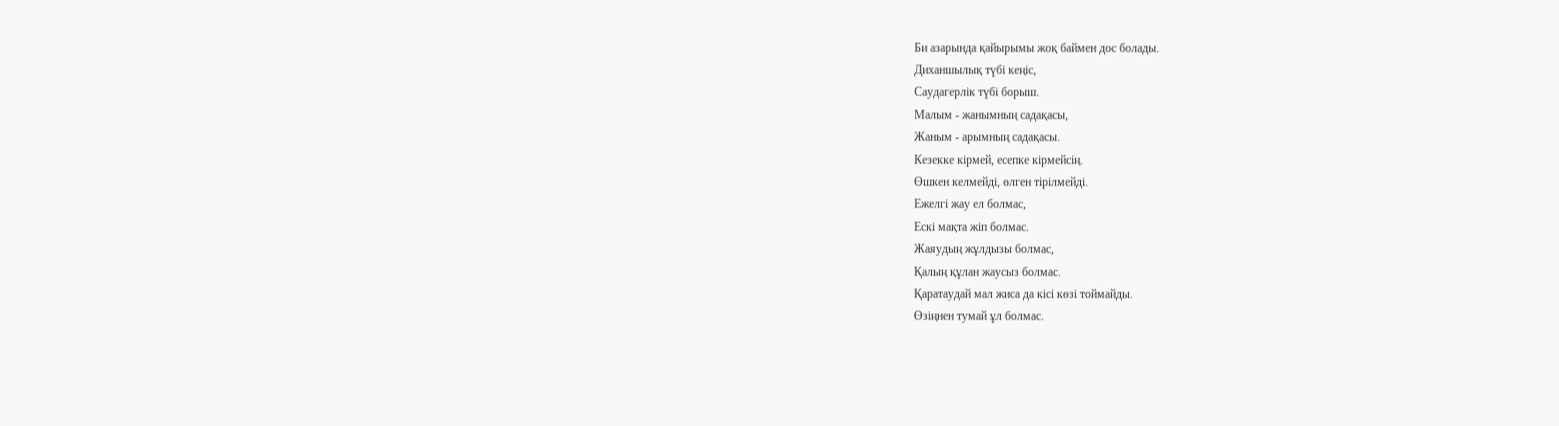Би азарында қайырымы жоқ баймен дос болады.
Диханшылық түбі кеңіс,
Саудагерлік түбі борыш.
Малым - жанымның садақасы,
Жаным - арымның садақасы.
Кезекке кірмей, есепке кірмейсің.
Өшкен келмейді, өлген тірілмейді.
Ежелгі жау ел болмас,
Ескі мақта жіп болмас.
Жаяудың жұлдызы болмас,
Қалың құлан жаусыз болмас.
Қаратаудай мал жиса да кісі көзі тоймайды.
Өзіңнен тумай ұл болмас.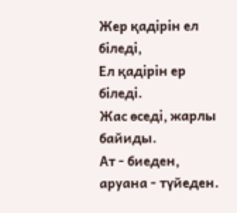Жер қадірін ел біледі,
Ел қадірін ер біледі.
Жас өседі, жарлы байиды.
Ат - биеден, аруана - түйеден.